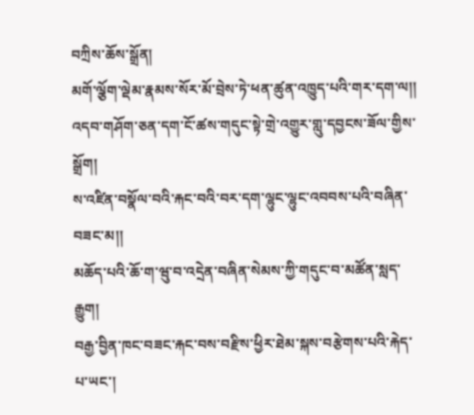བཀྲིས་ཆོས་སྒྲོན།
མགོ་ལྕོག་ལྡེམ་རྣམས་སོར་མོ་བྲེས་ཏེ་ཕན་ཚུན་འཁྱུད་པའི་གར་དག་ལ།།
འདབ་གཤོག་ཅན་དག་ངོ་ཚས་གདུང་སྟེ་གྲེ་འགྱུར་གླུ་དབྱངས་ཟོལ་གྱིས་སྒྲོག།
ས་འཛིན་བསྣོལ་བའི་རྐང་བའི་བར་དག་ལྷུང་ལྷུང་འབབས་པའི་བཞིན་བཟང་མ།།
མཆོད་པའི་ཆོ་ག་ཝུ་བ་འདྲེན་བཞིན་སེམས་ཀྱི་གདུང་བ་མཚོན་སླད་རྒྱུག།
བརྒྱ་བྱིན་ཁང་བཟང་རྐང་བས་བརྫིས་ཕྱིར་ཐེམ་སྐས་བརྩེགས་པའི་རྐེད་པ་ཡང་།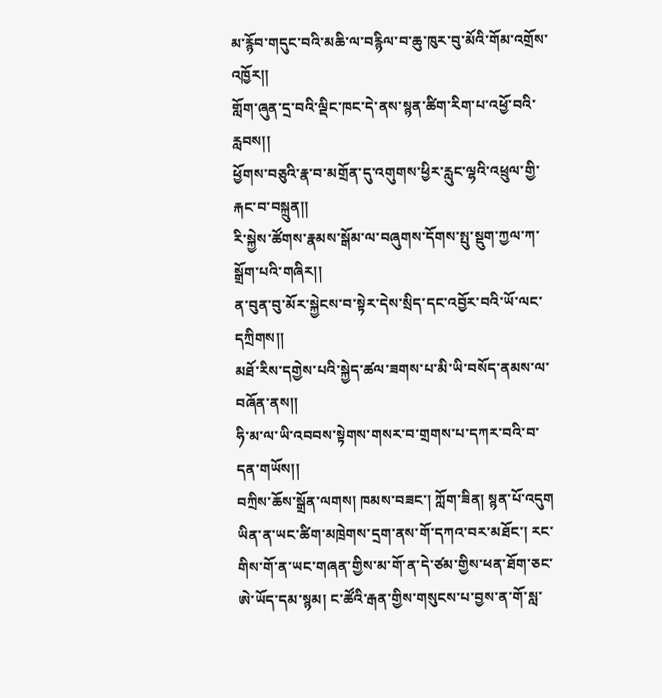མ་རྙོབ་གདུང་བའི་མཆི་ལ་བརྙིལ་བ་ཆུ་ཁུར་བུ་མོའི་གོམ་འགྲོས་འཁྱོར།།
གློག་ཞུན་དྲ་བའི་ལྡིང་ཁང་དེ་ནས་སྙན་ཚིག་རིག་པ་འཕྱོ་བའི་རླབས།།
ཕྱོགས་བཅུའི་རྣ་བ་མགྲོན་དུ་འགུགས་ཕྱིར་རླུང་ལྷའི་འཕྲུལ་གྱི་རྐང་བ་བསྐྲུན།།
རི་སྐྱེས་ཚོགས་རྣམས་སྒོམ་ལ་བཞུགས་དོགས་སྤུ་སྡུག་ཀྱལ་ཀ་སྒྲོག་པའི་གཞིར།།
ན་བུན་བུ་མོར་སྐྱེངས་བ་སྟེར་དེས་སྲིད་དང་འབྱོར་བའི་ཡོ་ལང་དཀྲིགས།།
མཐོ་རིས་དགྱེས་པའི་སྐྱེད་ཚལ་ཟགས་པ་མི་ཡི་བསོད་ནམས་ལ་བཞོན་ནས།།
ཧི་མ་ལ་ཡི་འབབས་སྟེགས་གསར་བ་གྲགས་པ་དཀར་བའི་བ་དན་གཡོས།།
བཀྲིས་ཆོས་སྒྲོན་ལགས། ཁམས་བཟང་། ཀློག་ཟིན། སྙན་པོ་འདུག ཡིན་ན་ཡང་ཚིག་མཁྲེགས་དྲག་ནས་གོ་དཀའ་བར་མཐོང་། རང་གིས་གོ་ན་ཡང་གཞན་གྱིས་མ་གོ་ན་དེ་ཙམ་གྱིས་ཕན་ཐོག་ཅང་ཨེ་ཡོད་དམ་སྙམ། ང་ཚོའི་རྒན་གྱིས་གསུངས་པ་བྱས་ན་གོ་སླ་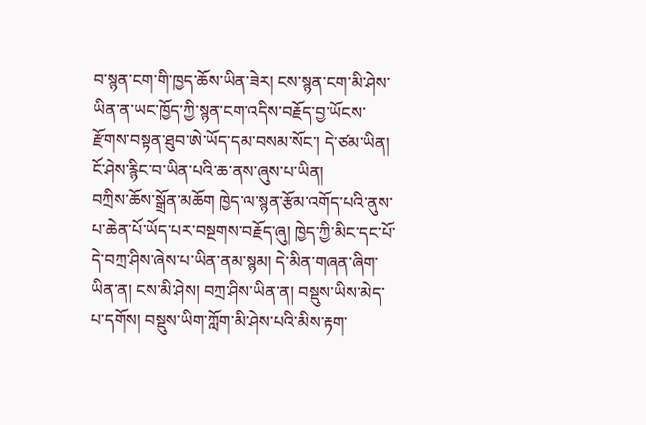བ་སྙན་ངག་གི་ཁྱད་ཆོས་ཡིན་ཟེར། ངས་སྙན་ངག་མི་ཤེས་ཡིན་ན་ཡང་ཁྱོད་ཀྱི་སྙན་ངག་འདིས་བརྗོད་བྱ་ཡོངས་རྫོགས་བསྟན་ཐུབ་ཨེ་ཡོད་དམ་བསམ་སོང་། དེ་ཙམ་ཡིན། ངོ་ཤེས་རྙིང་བ་ཡིན་པའི་ཆ་ནས་ཞུས་པ་ཡིན།
བཀྲིས་ཆོས་སྒྲོན་མཆོག ཁྱེད་ལ་སྙན་རྩོམ་འགོད་པའི་ནུས་པ་ཆེན་པོ་ཡོད་པར་བསྔགས་བརྗོད་ཞུ། ཁྱེད་ཀྱི་མིང་དང་པོ་དེ་བཀྲ་ཤིས་ཞེས་པ་ཡིན་ནམ་སྙམ། དེ་མིན་གཞན་ཞིག་ཡིན་ན། ངས་མི་ཤེས། བཀྲ་ཤིས་ཡིན་ན། བསྡུས་ཡིས་མེད་པ་དགོས། བསྡུས་ཡིག་ཀློག་མི་ཤེས་པའི་མིས་རྟག་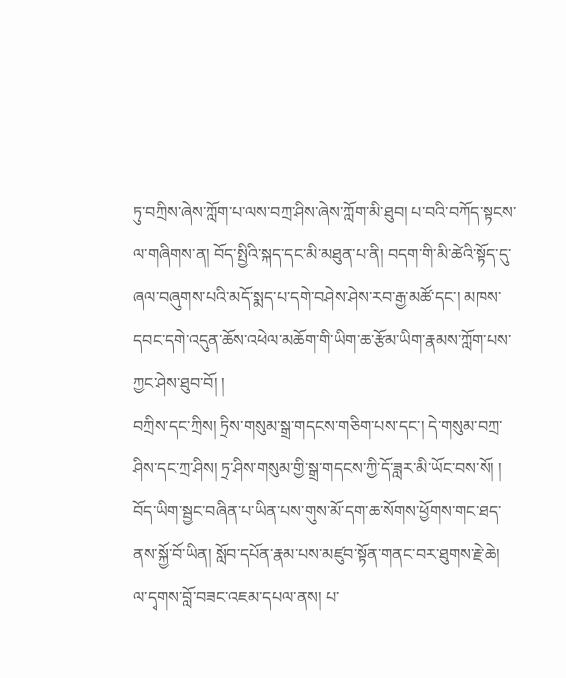ཏུ་བཀྲིས་ཞེས་ཀློག་པ་ལས་བཀྲ་ཤིས་ཞེས་ཀློག་མི་ཐུབ། པ་བའི་བཀོད་སྟངས་ལ་གཞིགས་ན། བོད་སྤྱིའི་སྐད་དང་མི་མཐུན་པ་ནི། བདག་གི་མི་ཚེའི་སྟོད་དུ་ཞལ་བཞུགས་པའི་མདོ་སྨད་པ་དགེ་བཤེས་ཤེས་རབ་རྒྱ་མཚོ་དང་། མཁས་དབང་དགེ་འདུན་ཆོས་འཕེལ་མཆོག་གི་ཡིག་ཆ་རྩོམ་ཡིག་རྣམས་ཀློག་པས་ཀྱང་ཤེས་ཐུབ་བོ། །
བཀྲིས་དང་ཀྲིས། ཏྲིས་གསུམ་སྒྲ་གདངས་གཅིག་པས་དང་། དེ་གསུམ་བཀྲ་ཤིས་དང་ཀྲ་ཤིས། ཏྲ་ཤིས་གསུམ་གྱི་སྒྲ་གདངས་ཀྱི་དོ་ཟླར་མི་ཡོང་བས་སོ། །
བོད་ཡིག་སྦྱང་བཞིན་པ་ཡིན་པས་གུས་མོ་དག་ཆ་སོགས་ཕྱོགས་གང་ཐད་ནས་སྐྱོ་བོ་ཡིན། སློབ་དཔོན་རྣམ་པས་མཛུབ་སྟོན་གནང་བར་ཐུགས་རྗེ་ཆེ།
ལ་དྭགས་བློ་བཟང་འཇམ་དཔལ་ནས། པ་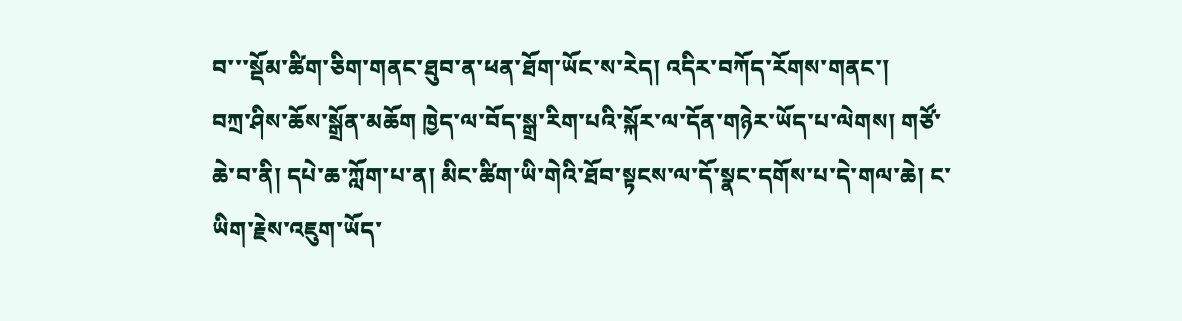བ་་་སྡོམ་ཚིག་ཅིག་གནང་ཐུབ་ན་ཕན་ཐོག་ཡོང་ས་རེད། འདིར་བཀོད་རོགས་གནང་།
བཀྲ་ཤིས་ཆོས་སྒྲོན་མཆོག ཁྱེད་ལ་བོད་སྒྲ་རིག་པའི་སྐོར་ལ་དོན་གཉེར་ཡོད་པ་ལེགས། གཙོ་ཆེ་བ་ནི། དཔེ་ཆ་ཀློག་པ་ན། མིང་ཚིག་ཡི་གེའི་ཐོབ་སྟངས་ལ་དོ་སྣང་དགོས་པ་དེ་གལ་ཆེ། ང་ཡིག་རྗེས་འཇུག་ཡོད་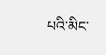པའི་མིང་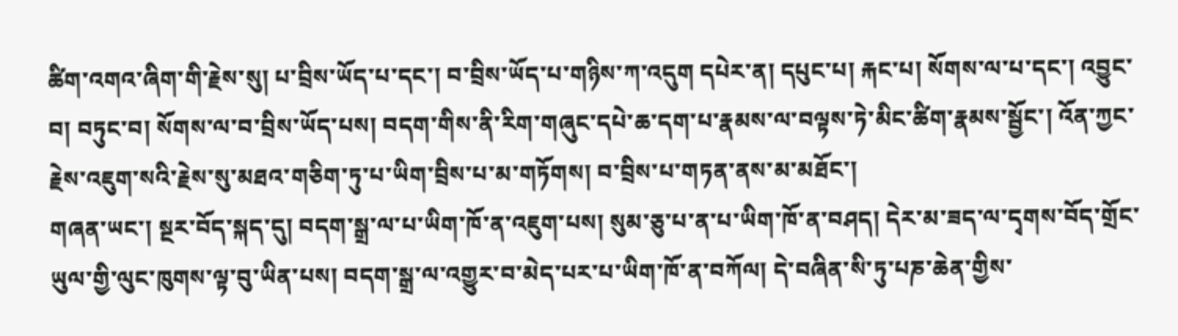ཚིག་འགའ་ཞིག་གི་རྗེས་སུ། པ་བྲིས་ཡོད་པ་དང་། བ་བྲིས་ཡོད་པ་གཉིས་ཀ་འདུག དཔེར་ན། དཔུང་པ། རྐང་པ། སོགས་ལ་པ་དང་། འབྱུང་བ། བཏུང་བ། སོགས་ལ་བ་བྲིས་ཡོད་པས། བདག་གིས་ནི་རིག་གཞུང་དཔེ་ཆ་དག་པ་རྣམས་ལ་བལྟས་ཏེ་མིང་ཚིག་རྣམས་སྦྱོང་། འོན་ཀྱང་རྗེས་འཇུག་སའི་རྗེས་སུ་མཐའ་གཅིག་ཏུ་པ་ཡིག་བྲིས་པ་མ་གཏོགས། བ་བྲིས་པ་གཏན་ནས་མ་མཐོང་།
གཞན་ཡང་། སྔར་བོད་སྐད་དུ། བདག་སྒྲ་ལ་པ་ཡིག་ཁོ་ན་འཇུག་པས། སུམ་ཅུ་པ་ན་པ་ཡིག་ཁོ་ན་བཤད། དེར་མ་ཟད་ལ་དྭགས་བོད་གྲོང་ཡུལ་གྱི་ལུང་ཁུགས་ལྟ་བུ་ཡིན་པས། བདག་སྒྲ་ལ་འགྱུར་བ་མེད་པར་པ་ཡིག་ཁོ་ན་བཀོལ། དེ་བཞིན་སི་ཏུ་པཎ་ཆེན་གྱིས་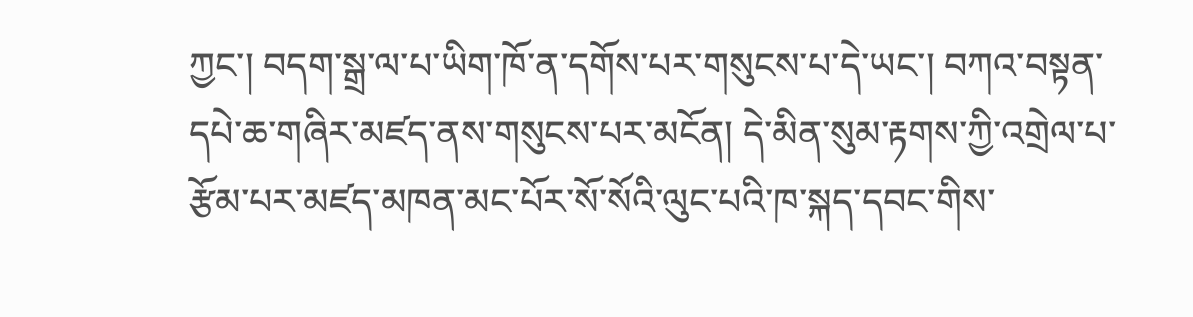ཀྱང་། བདག་སྒྲ་ལ་པ་ཡིག་ཁོ་ན་དགོས་པར་གསུངས་པ་དེ་ཡང་། བཀའ་བསྟན་དཔེ་ཆ་གཞིར་མཛད་ནས་གསུངས་པར་མངོན། དེ་མིན་སུམ་རྟགས་ཀྱི་འགྲེལ་པ་རྩོམ་པར་མཛད་མཁན་མང་པོར་སོ་སོའི་ལུང་པའི་ཁ་སྐད་དབང་གིས་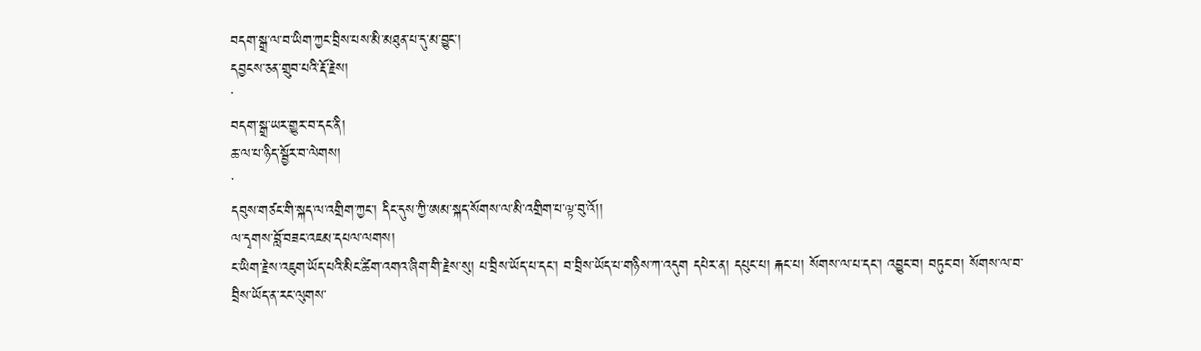བདག་སྒྲ་ལ་བ་ཡིག་ཀྱང་བྲིས་པས་མི་མཐུན་པ་དུ་མ་བྱུང་།
དབྱངས་ཅན་གྲུབ་པའི་རྡོ་རྗེས།
་
བདག་སྒྲ་ཡར་གྱུར་བ་དང་ནི།
ཆ་ལ་པ་ཉིད་སྦྱོར་བ་ལེགས།
་
དབུས་གཙང་གི་སྐད་ལ་འགྲིག་ཀྱང་། དིང་དུས་ཀྱི་ཨམ་སྐད་སོགས་ལ་མི་འགྲིག་པ་ལྟ་བུ་འོ།།
ལ་དྭགས་བློ་བཟང་འཇམ་དཔལ་ལགས།
ང་ཡིག་རྗེས་འཇུག་ཡོད་པའི་མིང་ཚིག་འགའ་ཞིག་གི་རྗེས་སུ། པ་བྲིས་ཡོད་པ་དང་། བ་བྲིས་ཡོད་པ་གཉིས་ཀ་འདུག དཔེར་ན། དཔུང་པ། རྐང་པ། སོགས་ལ་པ་དང་། འབྱུང་བ། བཏུང་བ། སོགས་ལ་བ་བྲིས་ཡོད་ན་རང་ལུགས་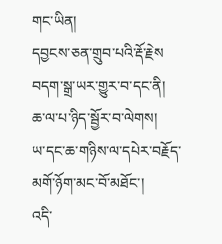གང་ཡིན།
དབྱངས་ཅན་གྲུབ་པའི་རྡོ་རྗེས
བདག་སྒྲ་ཡར་གྱུར་བ་དང་ནི།
ཆ་ལ་པ་ཉིད་སྦྱོར་བ་ལེགས།
ཡ་དང་ཆ་གཉིས་ལ་དཔེར་བརྗོད་མགོ་ཉོག་མང་བོ་མཐོང་།
འདི་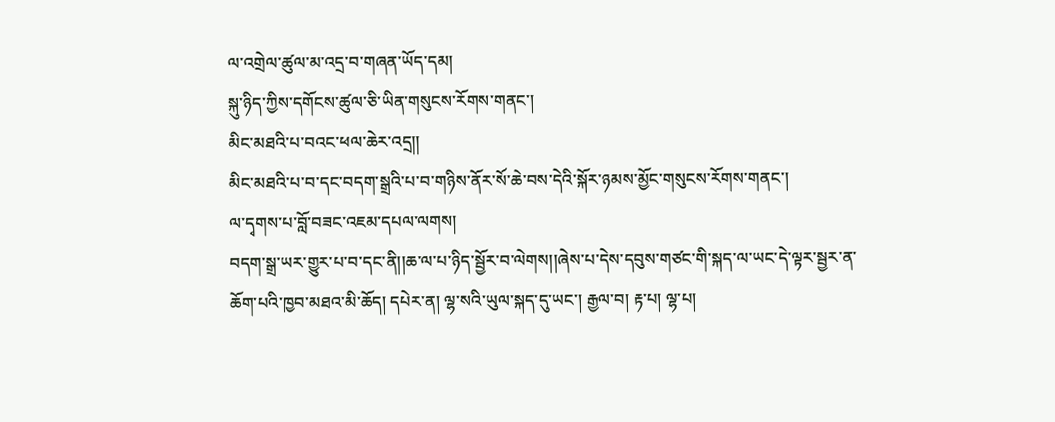ལ་འགྲེལ་ཚུལ་མ་འདྲ་བ་གཞན་ཡོད་དམ།
སྐུ་ཉིད་ཀྱིས་དགོངས་ཚུལ་ཅི་ཡིན་གསུངས་རོགས་གནང་།
མིང་མཐའི་པ་བའང་ཕལ་ཆེར་འདྲ།།
མིང་མཐའི་པ་བ་དང་བདག་སྒྲའི་པ་བ་གཉིས་ནོར་སོ་ཆེ་བས་དེའི་སྐོར་ཉམས་མྱོང་གསུངས་རོགས་གནང་།
ལ་དྭགས་པ་བློ་བཟང་འཇམ་དཔལ་ལགས།
བདག་སྒྲ་ཡར་གྱུར་པ་བ་དང་ནི།།ཆ་ལ་པ་ཉིད་སྦྱོར་བ་ལེགས།།ཞེས་པ་དེས་དབུས་གཙང་གི་སྐད་ལ་ཡང་དེ་ལྟར་སྦྱར་ན་ཆོག་པའི་ཁྱབ་མཐའ་མི་ཆོད། དཔེར་ན། ལྷ་སའི་ཡུལ་སྐད་དུ་ཡང་། རྒྱལ་བ། རྟ་པ། ལྷ་པ།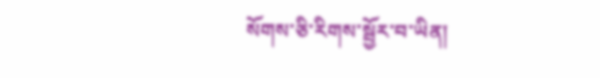སོགས་ཅི་རིགས་སྦྱོར་བ་ཡིན།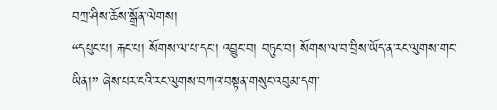བཀྲ་ཤིས་ཆོས་སྒྲོན་ལེགས།
“དཔུང་པ། རྐང་པ། སོགས་ལ་པ་དང་། འབྱུང་བ། བཏུང་བ། སོགས་ལ་བ་བྲིས་ཡོད་ན་རང་ལུགས་གང་ཡིན།” ཞེས་པར་ངའི་རང་ལུགས་བཀའ་བསྟན་གསུང་འབུམ་དག་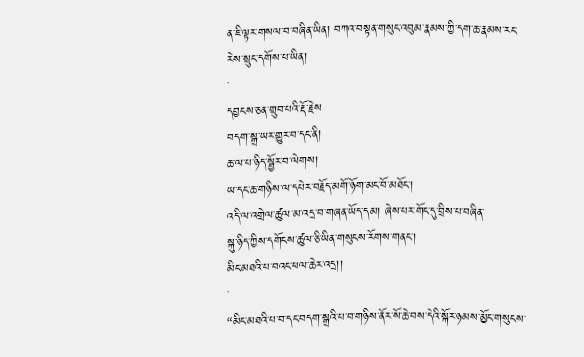ན་ཇི་ལྟར་གསལ་བ་བཞིན་ཡིན། བཀའ་བསྟན་གསུང་འབུམ་རྣམས་ཀྱི་དག་ཆ་རྣམས་རང་རེས་སྲུང་དགོས་པ་ཡིན།
་
དབྱངས་ཅན་གྲུབ་པའི་རྡོ་རྗེས
བདག་སྒྲ་ཡར་གྱུར་བ་དང་ནི།
ཆ་ལ་པ་ཉིད་སྦྱོར་བ་ལེགས།
ཡ་དང་ཆ་གཉིས་ལ་དཔེར་བརྗོད་མགོ་ཉོག་མང་བོ་མཐོང་།
འདི་ལ་འགྲེལ་ཚུལ་མ་འདྲ་བ་གཞན་ཡོད་དམ། ཞེས་པར་གོང་དུ་བྲིས་པ་བཞིན་
སྐུ་ཉིད་ཀྱིས་དགོངས་ཚུལ་ཅི་ཡིན་གསུངས་རོགས་གནང་།
མིང་མཐའི་པ་བའང་ཕལ་ཆེར་འདྲ།།
་
“མིང་མཐའི་པ་བ་དང་བདག་སྒྲའི་པ་བ་གཉིས་ནོར་སོ་ཆེ་བས་དེའི་སྐོར་ཉམས་མྱོང་གསུངས་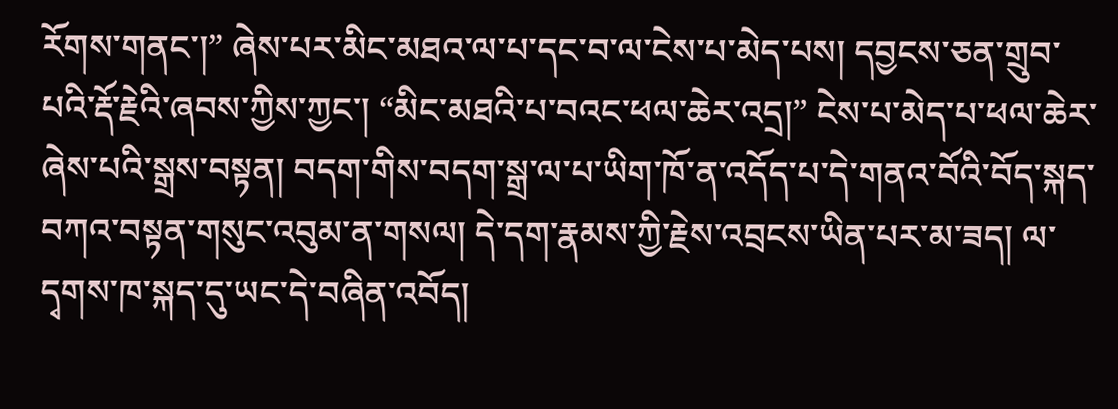རོགས་གནང་།” ཞེས་པར་མིང་མཐའ་ལ་པ་དང་བ་ལ་ངེས་པ་མེད་པས། དབྱངས་ཅན་གྲུབ་པའི་རྡོ་རྗེའི་ཞབས་ཀྱིས་ཀྱང་། “མིང་མཐའི་པ་བའང་ཕལ་ཆེར་འདྲ།” ངེས་པ་མེད་པ་ཕལ་ཆེར་ཞེས་པའི་སྒྲས་བསྟན། བདག་གིས་བདག་སྒྲ་ལ་པ་ཡིག་ཁོ་ན་འདོད་པ་དེ་གནའ་བོའི་བོད་སྐད་བཀའ་བསྟན་གསུང་འབུམ་ན་གསལ། དེ་དག་རྣམས་ཀྱི་རྗེས་འབྲངས་ཡིན་པར་མ་ཟད། ལ་དྭགས་ཁ་སྐད་དུ་ཡང་དེ་བཞིན་འབོད།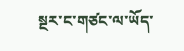སྔར་ང་གཙང་ལ་ཡོད་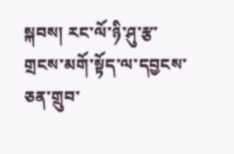སྐབས། རང་ལོ་ཉི་ཤུ་རྩ་གྲངས་མགོ་སྟོད་ལ་དབྱངས་ཅན་གྲུབ་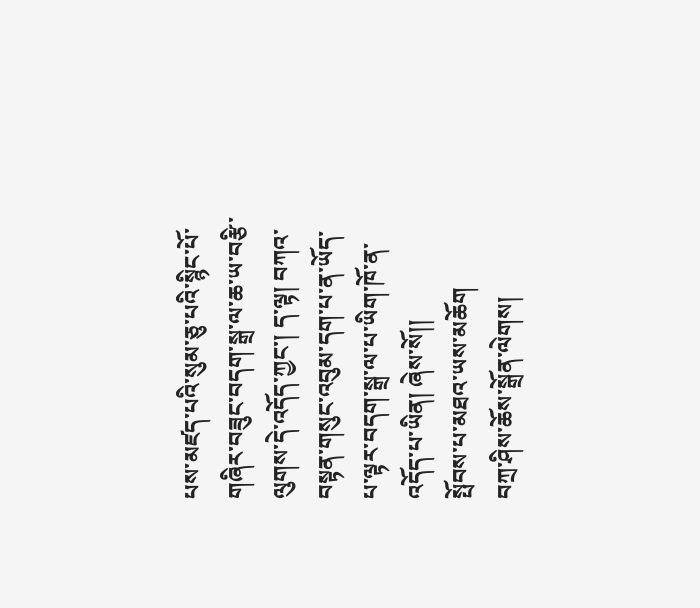པས་མཛད་པའི་སུམ་ཅུ་པའི་སྙིང་པོ་གཞིར་བཟུང་བདག་སྒྲ་ལ་ཆ་ཡ་བརྩི་ལུགས་དེ་འདོད་ཀྱང་། ད་ལྟ། བཀའ་བསྟན་གསུང་འབུམ་དག་པ་ན་ཡོད་པ་ལྟར་བདག་སྒྲ་ལ་པ་ཡིག་ཁོ་ན་འདོད་པ་ཡིན། ཞེས་སོ།།
སྤོབས་པ་མཐའ་ཡས་མཆོག
བཀྲ་ཤིས་ཆོས་སྒྲོན་ལེགས།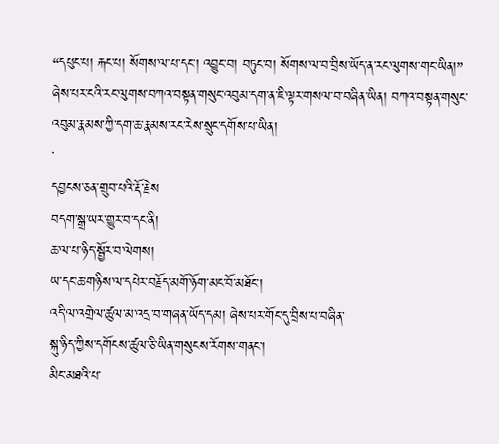“དཔུང་པ། རྐང་པ། སོགས་ལ་པ་དང་། འབྱུང་བ། བཏུང་བ། སོགས་ལ་བ་བྲིས་ཡོད་ན་རང་ལུགས་གང་ཡིན།” ཞེས་པར་ངའི་རང་ལུགས་བཀའ་བསྟན་གསུང་འབུམ་དག་ན་ཇི་ལྟར་གསལ་བ་བཞིན་ཡིན། བཀའ་བསྟན་གསུང་འབུམ་རྣམས་ཀྱི་དག་ཆ་རྣམས་རང་རེས་སྲུང་དགོས་པ་ཡིན།
་
དབྱངས་ཅན་གྲུབ་པའི་རྡོ་རྗེས
བདག་སྒྲ་ཡར་གྱུར་བ་དང་ནི།
ཆ་ལ་པ་ཉིད་སྦྱོར་བ་ལེགས།
ཡ་དང་ཆ་གཉིས་ལ་དཔེར་བརྗོད་མགོ་ཉོག་མང་བོ་མཐོང་།
འདི་ལ་འགྲེལ་ཚུལ་མ་འདྲ་བ་གཞན་ཡོད་དམ། ཞེས་པར་གོང་དུ་བྲིས་པ་བཞིན་
སྐུ་ཉིད་ཀྱིས་དགོངས་ཚུལ་ཅི་ཡིན་གསུངས་རོགས་གནང་།
མིང་མཐའི་པ་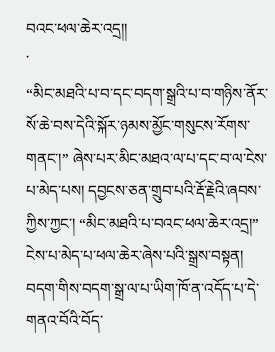བའང་ཕལ་ཆེར་འདྲ།།
་
“མིང་མཐའི་པ་བ་དང་བདག་སྒྲའི་པ་བ་གཉིས་ནོར་སོ་ཆེ་བས་དེའི་སྐོར་ཉམས་མྱོང་གསུངས་རོགས་གནང་།” ཞེས་པར་མིང་མཐའ་ལ་པ་དང་བ་ལ་ངེས་པ་མེད་པས། དབྱངས་ཅན་གྲུབ་པའི་རྡོ་རྗེའི་ཞབས་ཀྱིས་ཀྱང་། “མིང་མཐའི་པ་བའང་ཕལ་ཆེར་འདྲ།” ངེས་པ་མེད་པ་ཕལ་ཆེར་ཞེས་པའི་སྒྲས་བསྟན། བདག་གིས་བདག་སྒྲ་ལ་པ་ཡིག་ཁོ་ན་འདོད་པ་དེ་གནའ་བོའི་བོད་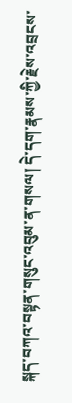སྐད་བཀའ་བསྟན་གསུང་འབུམ་ན་གསལ། དེ་དག་རྣམས་ཀྱི་རྗེས་འབྲངས་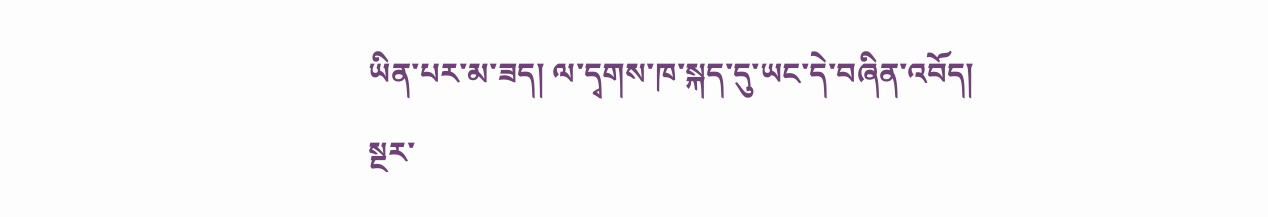ཡིན་པར་མ་ཟད། ལ་དྭགས་ཁ་སྐད་དུ་ཡང་དེ་བཞིན་འབོད། སྔར་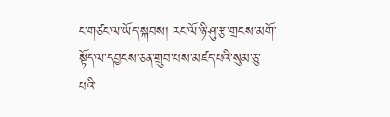ང་གཙང་ལ་ཡོད་སྐབས། རང་ལོ་ཉི་ཤུ་རྩ་གྲངས་མགོ་སྟོད་ལ་དབྱངས་ཅན་གྲུབ་པས་མཛད་པའི་སུམ་ཅུ་པའི་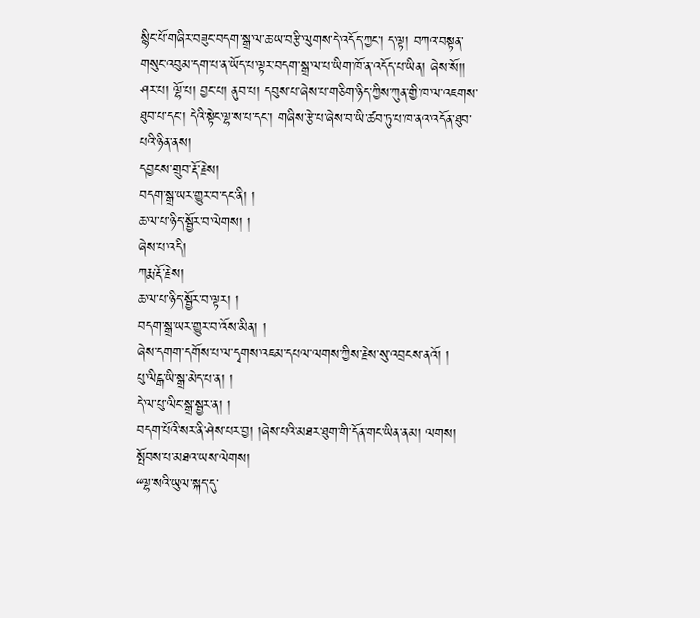སྙིང་པོ་གཞིར་བཟུང་བདག་སྒྲ་ལ་ཆ་ཡ་བརྩི་ལུགས་དེ་འདོད་ཀྱང་། ད་ལྟ། བཀའ་བསྟན་གསུང་འབུམ་དག་པ་ན་ཡོད་པ་ལྟར་བདག་སྒྲ་ལ་པ་ཡིག་ཁོ་ན་འདོད་པ་ཡིན། ཞེས་སོ།།
ཤར་པ། ལྷོ་པ། བྱང་པ། ནུབ་པ། དབུས་པ་ཞེས་པ་གཅིག་ཉིད་ཀྱིས་ཀུན་གྱི་ཁ་ལ་འཇགས་ཐུབ་པ་དང་། དེའི་སྟེང་ལྷ་ས་པ་དང་། གཞིས་རྩེ་པ་ཞེས་བ་ཡི་ཚབ་ཏུ་པ་ཁ་ནའ་འདོན་ཐུབ་པའི་ཉིན་ནས།
དབྱངས་གྲུབ་རྡོ་རྗེས།
བདག་སྒྲ་ཡར་གྱུར་བ་དང་ནི། །
ཆ་ལ་པ་ཉིད་སྦྱོར་བ་ལེགས། །
ཞེས་པ་འདི།
ཀརྨ་རྡོ་རྗེས།
ཆ་ལ་པ་ཉིད་སྦྱོར་བ་ལྟར། །
བདག་སྒྲ་ཡར་གྱུར་བ་འོས་མིན། །
ཞེས་དགག་དགོས་པ་ལ་དྭགས་འཇམ་དཔལ་ལགས་ཀྱིས་རྗེས་སུ་འབྲངས་ནའོ། །
པུ་ལིངྒ་ཡི་སྒྲ་མེད་པ་ན། །
དེ་ལ་པུ་ལིང་སྒྲ་སྦྱར་ན། །
བདག་པོའི་སར་ནི་ཤེས་པར་བྱ། །ཞེས་པའི་མཐར་ཐུག་གི་དོན་གང་ཡིན་ནམ། ལགས།
སྤོབས་པ་མཐའ་ཡས་ལེགས།
“ལྷ་སའི་ཡུལ་སྐད་དུ་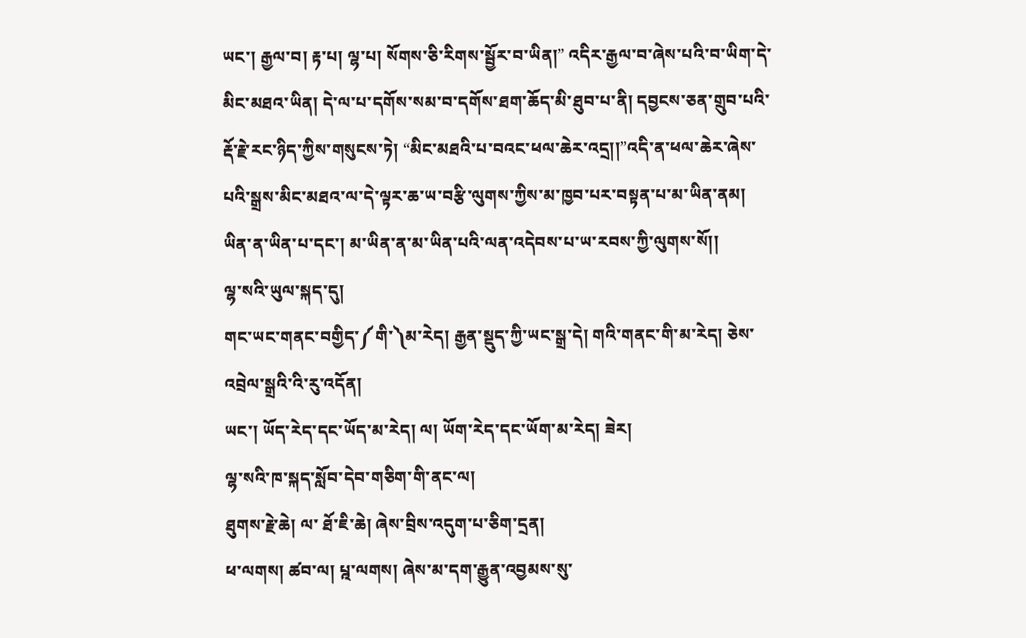ཡང་། རྒྱལ་བ། རྟ་པ། ལྷ་པ། སོགས་ཅི་རིགས་སྦྱོར་བ་ཡིན།” འདིར་རྒྱལ་བ་ཞེས་པའི་བ་ཡིག་དེ་མིང་མཐའ་ཡིན། དེ་ལ་པ་དགོས་སམ་བ་དགོས་ཐག་ཆོད་མི་ཐུབ་པ་ནི། དབྱངས་ཅན་གྲུབ་པའི་རྡོ་རྗེ་རང་ཉིད་ཀྱིས་གསུངས་ཏེ། “མིང་མཐའི་པ་བའང་ཕལ་ཆེར་འདྲ།།”འདི་ན་ཕལ་ཆེར་ཞེས་པའི་སྒྲས་མིང་མཐའ་ལ་དེ་ལྟར་ཆ་ཡ་བརྩི་ལུགས་ཀྱིས་མ་ཁྱབ་པར་བསྟན་པ་མ་ཡིན་ནམ། ཡིན་ན་ཡིན་པ་དང་། མ་ཡིན་ན་མ་ཡིན་པའི་ལན་འདེབས་པ་ཡ་རབས་ཀྱི་ལུགས་སོ།།
ལྷ་སའི་ཡུལ་སྐད་དུ།
གང་ཡང་གནང་བགྱིད་༼གི་༽མ་རེད། རྒྱན་སྡུད་ཀྱི་ཡང་སྒྲ་དེ། གའི་གནང་གི་མ་རེད། ཅེས་འབྲེལ་སྒྲའི་འི་རུ་འདོན།
ཡང་། ཡོད་རེད་དང་ཡོད་མ་རེད། ལ། ཡོག་རེད་དང་ཡོག་མ་རེད། ཟེར།
ལྷ་སའི་ཁ་སྐད་སློབ་དེབ་གཅིག་གི་ནང་ལ།
ཐུགས་རྗེ་ཆེ། ལ་ ཐོ་ཇི་ཆེ། ཞེས་བྲིས་འདུག་པ་ཅིག་དྲན།
ཕ་ལགས། ཚབ་ལ། པྰ་ལགས། ཞེས་མ་དག་རྒྱུན་འབྱམས་སུ་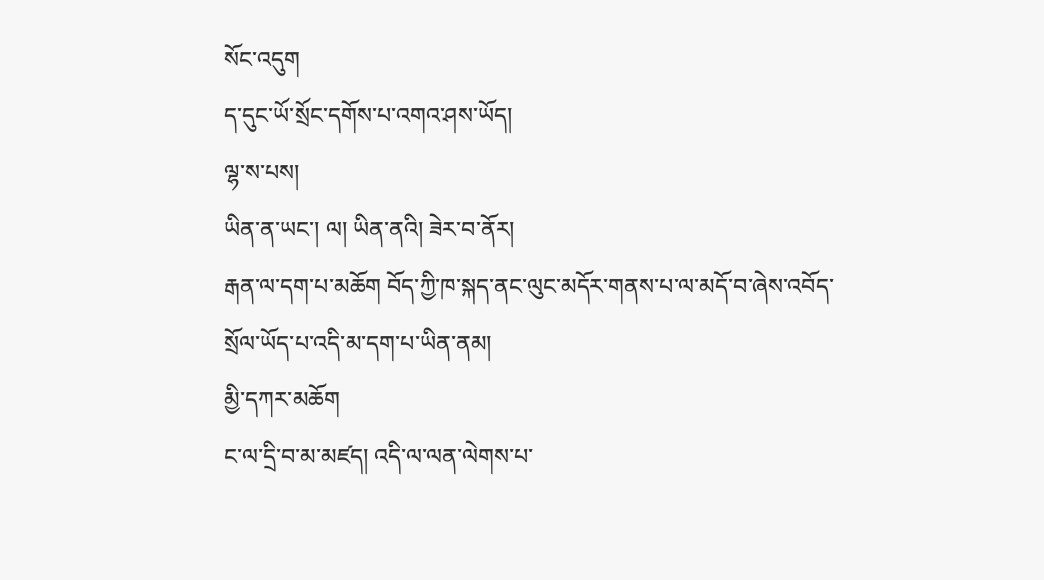སོང་འདུག
ད་དུང་ཡོ་སྲོང་དགོས་པ་འགའ་ཤས་ཡོད།
ལྷ་ས་པས།
ཡིན་ན་ཡང་། ལ། ཡིན་ནའི། ཟེར་བ་ནོར།
རྒན་ལ་དག་པ་མཆོག བོད་ཀྱི་ཁ་སྐད་ནང་ལུང་མདོར་གནས་པ་ལ་མདོ་བ་ཞེས་འབོད་སྲོལ་ཡོད་པ་འདི་མ་དག་པ་ཡིན་ནམ།
མྱི་དཀར་མཆོག
ང་ལ་དྲི་བ་མ་མཛད། འདི་ལ་ལན་ལེགས་པ་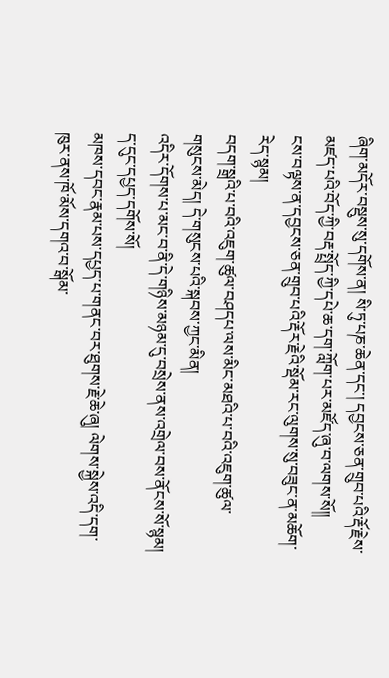ཞིག་མདོར་བསྡུས་སུ་དགོས་ན། སི་ཏུ་པཎ་ཆེན་དང་། དབྱངས་ཅན་གྲུབ་པའི་རྡོ་རྗེས་མཛད་པའི་བོད་ཀྱི་བརྡ་སྤྲོད་ཀྱི་དཔེ་ཆ་དག་ཀློག་པར་མཛོད་ཞུ་བ་ལགས་སོ།།
ངས་བལྟས་ན་དབྱངས་ཅན་གྲུབ་པའི་རྡོར་རྗེའི་སྡོམ་རང་ལུགས་སུ་བཟུང་ན་མཆོག་རེད་སྙམ།
བདག་སྒྲའི་པ་བའི་འཇུག་ཚུལ་བཤདཔ་ལས་མིང་མཐའི་པ་བའི་འཇུག་ཚུལ་གསུངས་མེད། དེ་གསུངས་པའི་སྐབས་ཀྱང་མིན།
འདིར་དོགས་པ་མང་བ་ནི་དེ་གཉིས་མཉམ་དུ་བསྲེས་ནས་འགྲེལ་བས་ནོངས་སོ་སྙམ།
ད་དུང་དཔྱད་དགོས་སོ།
མཁས་དབང་རྣམ་པས་དཔྱད་པ་གནང་བར་ཐུགས་རྗེ་ཆེ་ཞུ། ལེགས་སྐྱེས་འདི་དག་ཁུར་ནས་ཁོ་མོས་དགའ་བ་སྒོམ་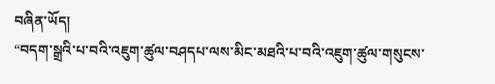བཞིན་ཡོད།
“བདག་སྒྲའི་པ་བའི་འཇུག་ཚུལ་བཤདཔ་ལས་མིང་མཐའི་པ་བའི་འཇུག་ཚུལ་གསུངས་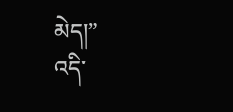མེད།”
འདི་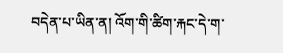བདེན་པ་ཡིན་ན། འོག་གི་ཚིག་རྐང་དེ་ག་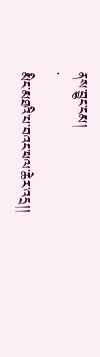ནས་བྱུང་ངམ།
་
མིང་མཐའི་པ་བའང་ཕལ་ཆེར་འདྲ།།